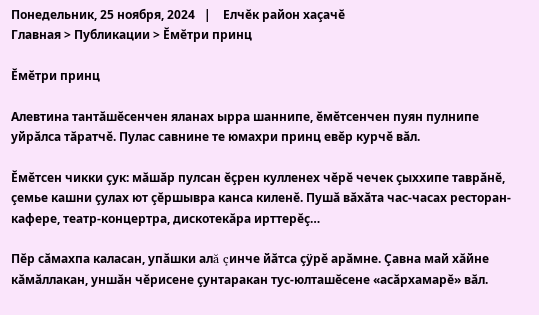Понедельник, 25 ноября, 2024   |    Елчĕк район хаçачĕ
Главная > Публикации > Ĕмĕтри принц

Ĕмĕтри принц

Алевтина тантăшĕсенчен яланах ырра шаннипе, ĕмĕтсенчен пуян пулнипе уйрăлса тăратчĕ. Пулас савнине те юмахри принц евĕр курчĕ вăл.

Ĕмĕтсен чикки çук: мăшăр пулсан ĕçрен кулленех чĕрĕ чечек çыххипе таврăнĕ, çемье кашни çулах ют çĕршывра канса киленĕ. Пушă вăхăта час-часах ресторан-кафере, театр-концертра, дискотекăра ирттерĕç…

Пĕр сăмахпа каласан, упăшки алă çинче йăтса çÿрĕ арăмне. Çавна май хăйне кăмăллакан, уншăн чĕрисене çунтаракан тус-юлташĕсене «асăрхамарĕ» вăл.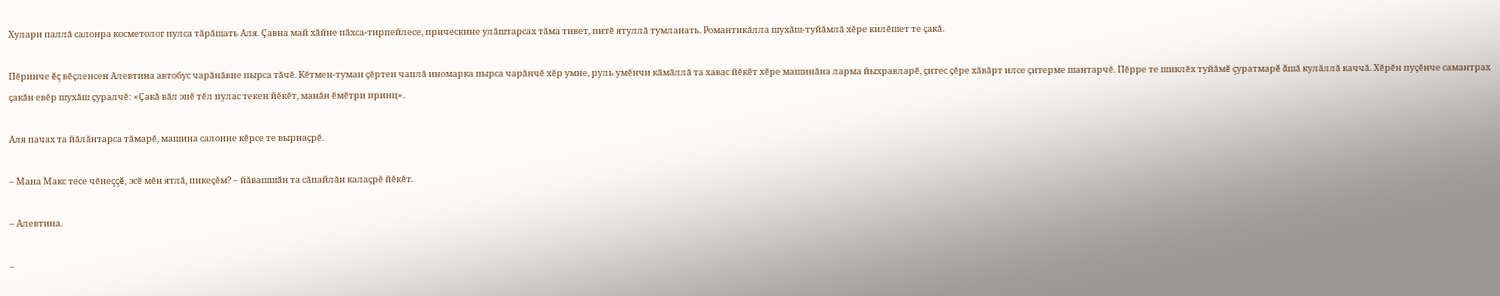Хулари паллă салонра косметолог пулса тăрăшать Аля. Çавна май хăйне пăхса-тирпейлесе, прическине улăштарсах тăма тивет, питĕ ятуллă тумланать. Романтикăлла шухăш-туйăмлă хĕре килĕшет те çакă.

Пĕринче ĕç вĕçленсен Алевтина автобус чарăнăвне пырса тăчĕ. Кĕтмен-туман çĕртен чаплă иномарка пырса чарăнчĕ хĕр умне, руль умĕнчи кăмăллă та хавас йĕкĕт хĕре машинăна ларма йыхравларĕ, çитес çĕре хăвăрт илсе çитерме шантарчĕ. Пĕрре те шиклĕх туйăмĕ çуратмарĕ ăшă кулăллă каччă. Хĕрĕн пуçĕнче самантрах çакăн евĕр шухăш çуралчĕ: «Çакă вăл эпĕ тĕл пулас текен йĕкĕт, манăн ĕмĕтри принц».

Аля пачах та йăлăнтарса тăмарĕ, машина салонне кĕрсе те вырнаçрĕ.

– Мана Макс тесе чĕнеççĕ, эсĕ мĕн ятлă, пикеçĕм? – йăвашшăн та сăпайлăн калаçрĕ йĕкĕт.

– Алевтина.

–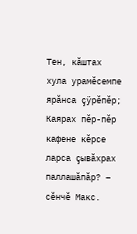Тен, кăштах хула урамĕсемпе ярăнса çÿрĕпĕр; Каярах пĕр-пĕр кафене кĕрсе ларса çывăхрах паллашăпăр? – сĕнчĕ Макс.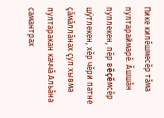Пике килĕшмесĕр тăма пултараймарĕ. Ăшшăн пуплекен, пĕр вĕçĕмсĕр шÿтлекен, хĕр чĕри патне çăмăллăнах çул хывма пултаракан каччă Альăна самантрах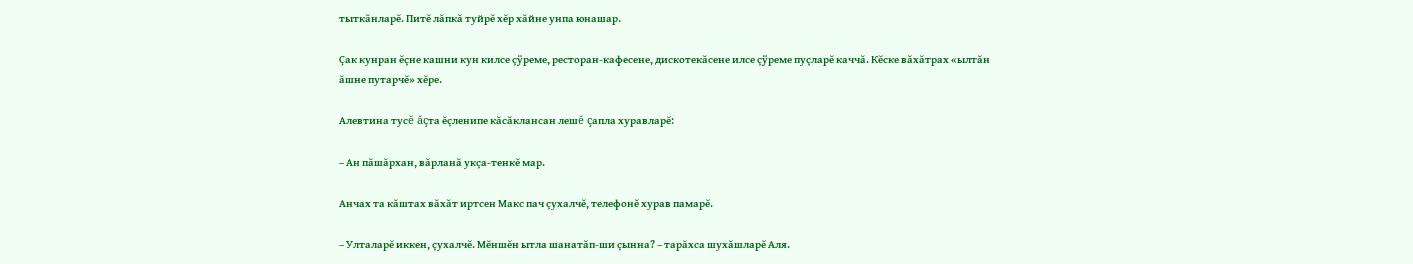тыткăнларĕ. Питĕ лăпкă туйрĕ хĕр хăйне унпа юнашар.

Çак кунран ĕçне кашни кун килсе çÿреме, ресторан-кафесене, дискотекăсене илсе çÿреме пуçларĕ каччă. Кĕске вăхăтрах «ылтăн ăшне путарчĕ» хĕре.

Алевтина тусĕ ăçта ĕçленипе кăсăклансан лешĕ çапла хуравларĕ:

– Ан пăшăрхан, вăрланă укçа-тенкĕ мар.

Анчах та кăштах вăхăт иртсен Макс пач çухалчĕ, телефонĕ хурав памарĕ.

– Улталарĕ иккен, çухалчĕ. Мĕншĕн ытла шанатăп-ши çынна? – тарăхса шухăшларĕ Аля.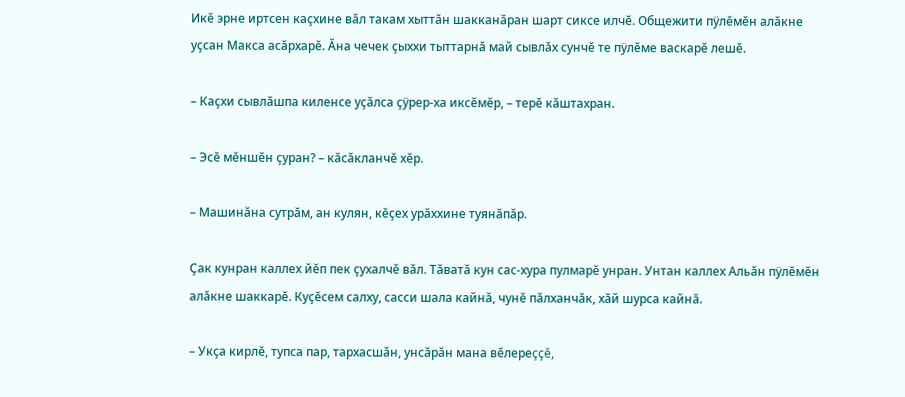Икĕ эрне иртсен каçхине вăл такам хыттăн шакканăран шарт сиксе илчĕ. Общежити пÿлĕмĕн алăкне уçсан Макса асăрхарĕ. Ăна чечек çыххи тыттарнă май сывлăх сунчĕ те пÿлĕме васкарĕ лешĕ.

– Каçхи сывлăшпа киленсе уçăлса çÿрер-ха иксĕмĕр, – терĕ кăштахран.

– Эсĕ мĕншĕн çуран? – кăсăкланчĕ хĕр.

– Машинăна сутрăм, ан кулян, кĕçех урăххине туянăпăр.

Çак кунран каллех йĕп пек çухалчĕ вăл. Тăватă кун сас-хура пулмарĕ унран. Унтан каллех Альăн пÿлĕмĕн алăкне шаккарĕ. Куçĕсем салху, сасси шала кайнă, чунĕ пăлханчăк, хăй шурса кайнă.

– Укçа кирлĕ, тупса пар, тархасшăн, унсăрăн мана вĕлереççĕ,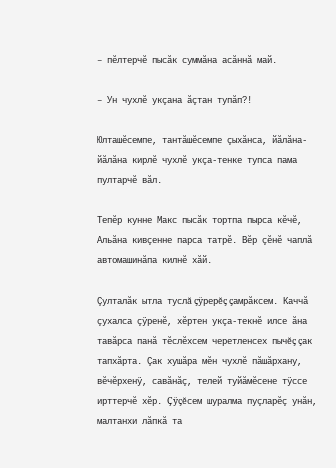– пĕлтерчĕ пысăк суммăна асăннă май.

– Ун чухлĕ укçана ăçтан тупăп?!

Юлташĕсемпе, тантăшĕсемпе çыхăнса, йăлăна-йăлăна кирлĕ чухлĕ укçа-тенке тупса пама пултарчĕ вăл.

Тепĕр кунне Макс пысăк тортпа пырса кĕчĕ, Альăна кивçенне парса татрĕ. Вĕр çĕнĕ чаплă автомашинăпа килнĕ хăй.

Çулталăк ытла туслă çÿрерĕç çамрăксем. Каччă çухалса çÿренĕ, хĕртен укçа-текнĕ илсе ăна тавăрса панă тĕслĕхсем черетленсех пычĕç çак тапхăрта. Çак хушăра мĕн чухлĕ пăшăрхану, вĕчĕрхенÿ, савăнăç, телей туйăмĕсене тÿссе ирттерчĕ хĕр. Çÿçĕсем шуралма пуçларĕç унăн, малтанхи лăпкă та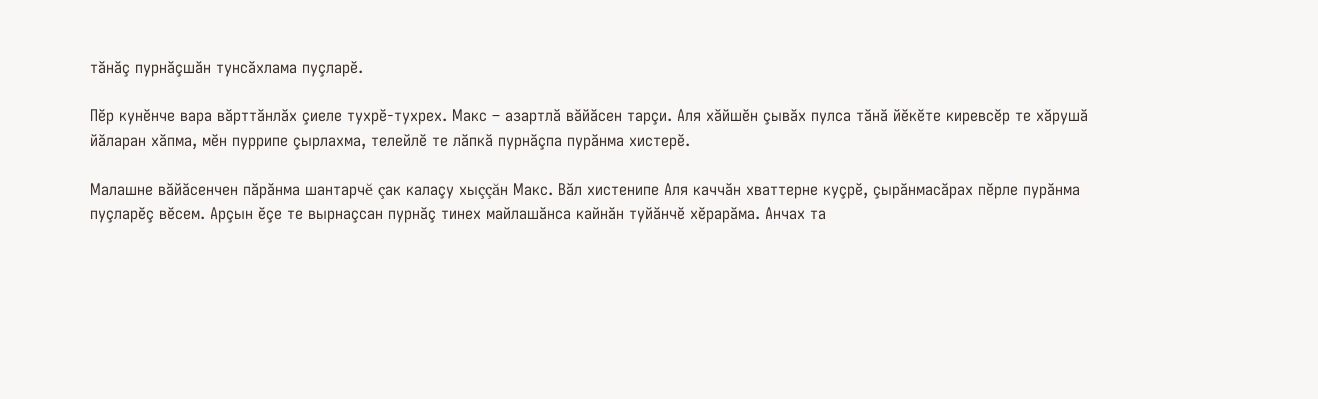тăнăç пурнăçшăн тунсăхлама пуçларĕ.

Пĕр кунĕнче вара вăрттăнлăх çиеле тухрĕ-тухрех. Макс – азартлă вăйăсен тарçи. Аля хăйшĕн çывăх пулса тăнă йĕкĕте киревсĕр те хăрушă йăларан хăпма, мĕн пуррипе çырлахма, телейлĕ те лăпкă пурнăçпа пурăнма хистерĕ.

Малашне вăйăсенчен пăрăнма шантарчĕ çак калаçу хыççăн Макс. Вăл хистенипе Аля каччăн хваттерне куçрĕ, çырăнмасăрах пĕрле пурăнма пуçларĕç вĕсем. Арçын ĕçе те вырнаçсан пурнăç тинех майлашăнса кайнăн туйăнчĕ хĕрарăма. Анчах та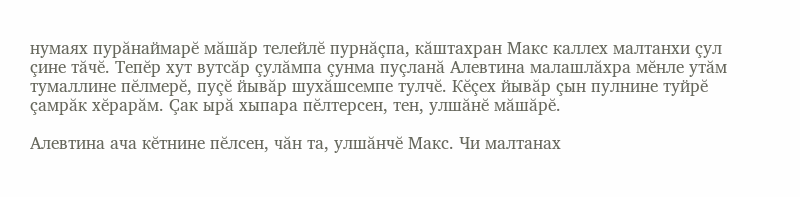нумаях пурăнаймарĕ мăшăр телейлĕ пурнăçпа, кăштахран Макс каллех малтанхи çул çине тăчĕ. Тепĕр хут вутсăр çулăмпа çунма пуçланă Алевтина малашлăхра мĕнле утăм тумаллине пĕлмерĕ, пуçĕ йывăр шухăшсемпе тулчĕ. Кĕçех йывăр çын пулнине туйрĕ çамрăк хĕрарăм. Çак ырă хыпара пĕлтерсен, тен, улшăнĕ мăшăрĕ.

Алевтина ача кĕтнине пĕлсен, чăн та, улшăнчĕ Макс. Чи малтанах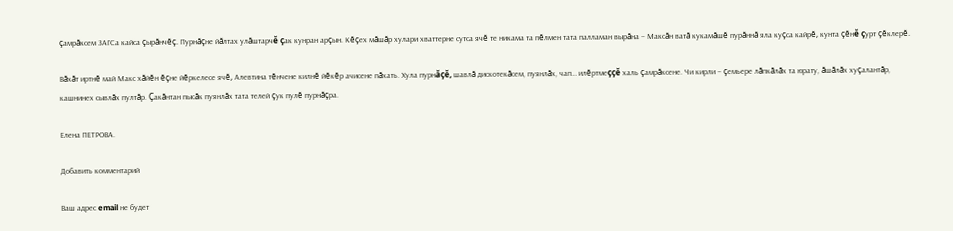çамрăксем ЗАГСа кайса çырăнчĕç. Пурнăçне йăлтах улăштарчĕ çак кунран арçын. Кĕçех мăшăр хулари хваттерне сутса ячĕ те никама та пĕлмен тата палламан вырăна – Максăн ватă кукамăшĕ пурăннă яла куçса кайрĕ, кунта çĕнĕ çурт çĕклерĕ.

Вăхăт иртнĕ май Макс хăйĕн ĕçне йĕркелесе ячĕ, Алевтина тĕнчене килнĕ йĕкĕр ачисене пăхать. Хула пурнăçĕ, шавлă дискотекăсем, пуянлăх, чап… илĕртмеççĕ халь çамрăксене. Чи кирли – çемьере лăпкăлăх та юрату, ăшăлăх хуçалантăр, кашнинех сывлăх пултăр. Çакăнтан пысăк пуянлăх тата телей çук пулĕ пурнăçра.

Елена ПЕТРОВА.

Добавить комментарий

Ваш адрес email не будет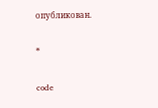опубликован.

*

code